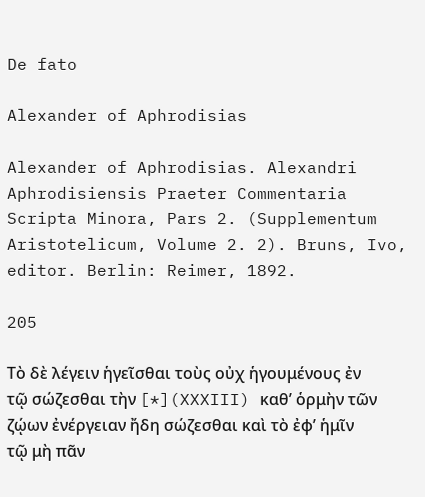De fato

Alexander of Aphrodisias

Alexander of Aphrodisias. Alexandri Aphrodisiensis Praeter Commentaria Scripta Minora, Pars 2. (Supplementum Aristotelicum, Volume 2. 2). Bruns, Ivo, editor. Berlin: Reimer, 1892.

205

Τὸ δὲ λέγειν ἡγεῖσθαι τοὺς οὐχ ἡγουμένους ἐν τῷ σώζεσθαι τὴν [*](XXXIII) καθ’ ὁρμὴν τῶν ζῴων ἐνέργειαν ἤδη σώζεσθαι καὶ τὸ ἐφ’ ἡμῖν τῷ μὴ πᾶν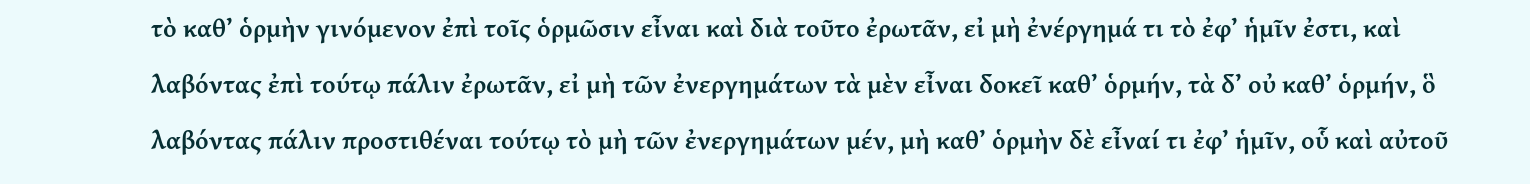τὸ καθ’ ὁρμὴν γινόμενον ἐπὶ τοῖς ὁρμῶσιν εἶναι καὶ διὰ τοῦτο ἐρωτᾶν, εἰ μὴ ἐνέργημά τι τὸ ἐφ’ ἡμῖν ἐστι, καὶ λαβόντας ἐπὶ τούτῳ πάλιν ἐρωτᾶν, εἰ μὴ τῶν ἐνεργημάτων τὰ μὲν εἶναι δοκεῖ καθ’ ὁρμήν, τὰ δ’ οὐ καθ’ ὁρμήν, ὃ λαβόντας πάλιν προστιθέναι τούτῳ τὸ μὴ τῶν ἐνεργημάτων μέν, μὴ καθ’ ὁρμὴν δὲ εἶναί τι ἐφ’ ἡμῖν, οὗ καὶ αὐτοῦ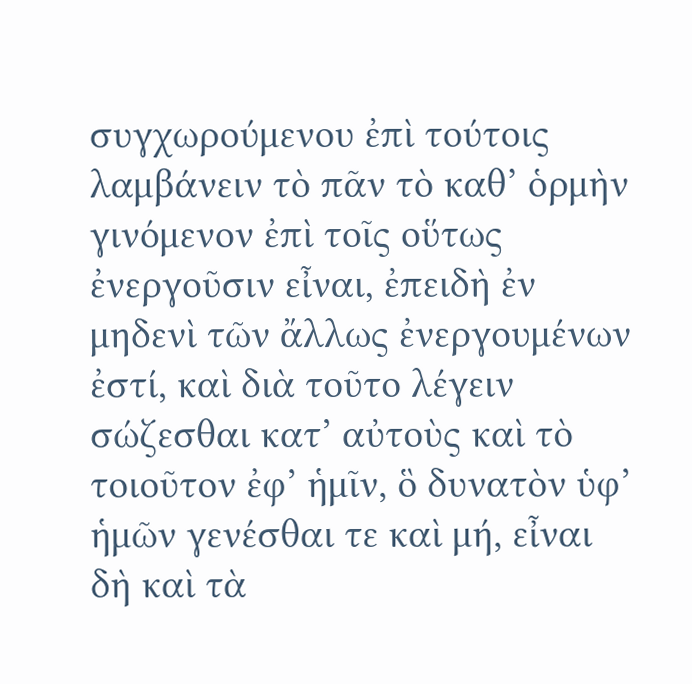συγχωρούμενου ἐπὶ τούτοις λαμβάνειν τὸ πᾶν τὸ καθ’ ὁρμὴν γινόμενον ἐπὶ τοῖς οὕτως ἐνεργοῦσιν εἶναι, ἐπειδὴ ἐν μηδενὶ τῶν ἄλλως ἐνεργουμένων ἐστί, καὶ διὰ τοῦτο λέγειν σώζεσθαι κατ’ αὐτοὺς καὶ τὸ τοιοῦτον ἐφ’ ἡμῖν, ὃ δυνατὸν ὑφ’ ἡμῶν γενέσθαι τε καὶ μή, εἶναι δὴ καὶ τὰ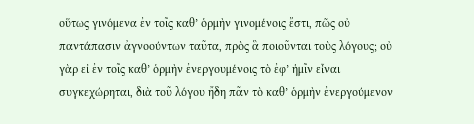οὕτως γινόμενα ἐν τοῖς καθ’ ὁρμὴν γινομένοις ἔστι, πῶς οὐ παντάπασιν ἀγνοούντων ταῦτα, πρὸς ἃ ποιοῦνται τοὺς λόγους; οὐ γὰρ εἰ ἐν τοῖς καθ’ ὁρμὴν ἐνεργουμένοις τὸ ἐφ’ ἡμῖν εἶναι συγκεχώρηται, διὰ τοῦ λόγου ἤδη πᾶν τὸ καθ’ ὁρμὴν ἐνεργούμενον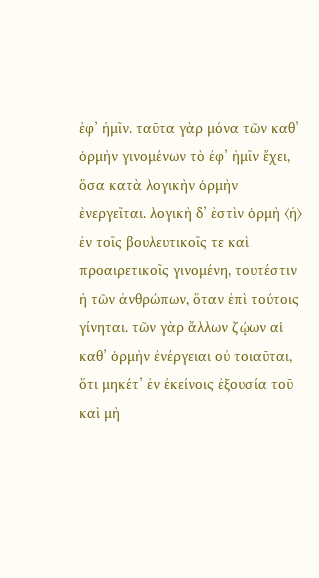ἐφ’ ἡμῖν. ταῦτα γὰρ μόνα τῶν καθ’ ὁρμὴν γινομένων τὸ ἐφ’ ἡμῖν ἔχει, ὅσα κατὰ λογικὴν ὁρμὴν ἐνεργεῖται. λογικὴ δ’ ἐστὶν ὁρμὴ ⟨ἡ⟩ ἐν τοῖς βουλευτικοῖς τε καὶ προαιρετικοῖς γινομένη, τουτέστιν ἡ τῶν ἀνθρώπων, ὅταν ἐπὶ τούτοις γίνηται. τῶν γὰρ ἄλλων ζῴων αἱ καθ’ ὁρμὴν ἐνέργειαι οὐ τοιαῦται, ὅτι μηκέτ’ ἐν ἐκείνοις ἐξουσία τοῦ καὶ μὴ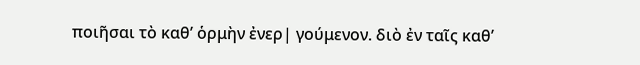ποιῆσαι τὸ καθ’ ὁρμὴν ἐνερ| γούμενον. διὸ ἐν ταῖς καθ’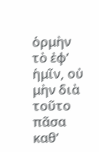ὁρμὴν τὸ ἐφ’ ἡμῖν, οὐ μὴν διὰ τοῦτο πᾶσα καθ’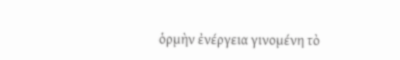ὁρμὴν ἐνέργεια γινομένη τὸ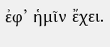ἐφ’ ἡμῖν ἔχει.